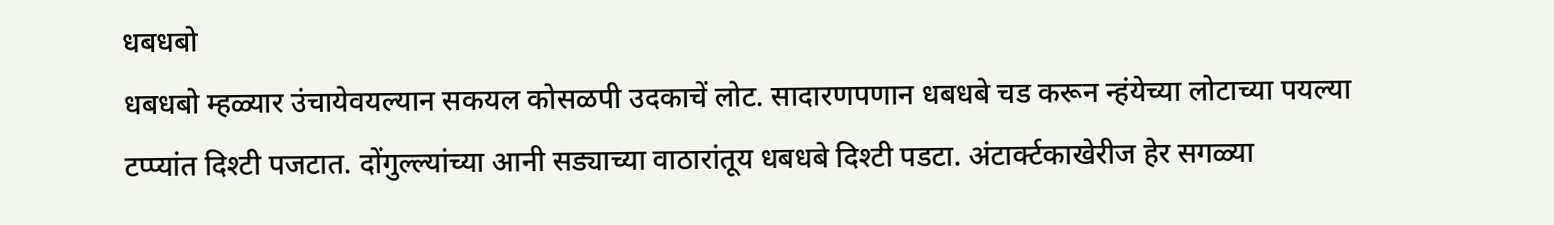धबधबो
धबधबो म्हळ्यार उंचायेवयल्यान सकयल कोसळपी उदकाचें लोट. सादारणपणान धबधबे चड करून न्हंयेच्या लोटाच्या पयल्या टप्प्यांत दिश्टी पजटात. दोंगुल्ल्यांच्या आनी सड्याच्या वाठारांतूय धबधबे दिश्टी पडटा. अंटार्क्टकाखेरीज हेर सगळ्या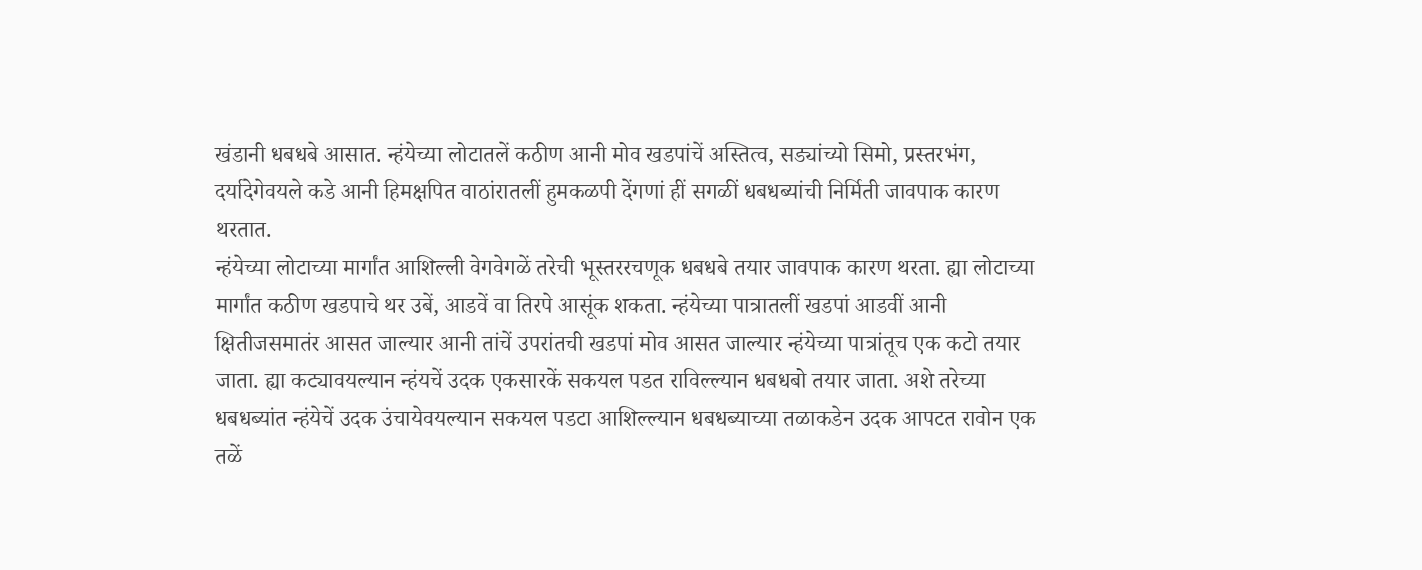खंडानी धबधबे आसात. न्हंयेच्या लोटातलें कठीण आनी मोव खडपांचें अस्तित्व, सड्यांच्यो सिमो, प्रस्तरभंग, दर्यादेगेवयले कडे आनी हिमक्षपित वाठांरातलीं हुमकळपी देंगणां हीं सगळीं धबधब्यांची निर्मिती जावपाक कारण थरतात.
न्हंयेच्या लोटाच्या मार्गांत आशिल्ली वेगवेगळें तरेची भूस्तररचणूक धबधबे तयार जावपाक कारण थरता. ह्या लोटाच्या मार्गांत कठीण खडपाचे थर उबें, आडवें वा तिरपे आसूंक शकता. न्हंयेच्या पात्रातलीं खडपां आडवीं आनी क्षितीजसमातंर आसत जाल्यार आनी तांचें उपरांतची खडपां मोव आसत जाल्यार न्हंयेच्या पात्रांतूच एक कटो तयार जाता. ह्या कट्यावयल्यान न्हंयचें उदक एकसारकें सकयल पडत राविल्ल्यान धबधबो तयार जाता. अशे तरेच्या धबधब्यांत न्हंयेचें उदक उंचायेवयल्यान सकयल पडटा आशिल्ल्यान धबधब्याच्या तळाकडेन उदक आपटत रावोन एक तळें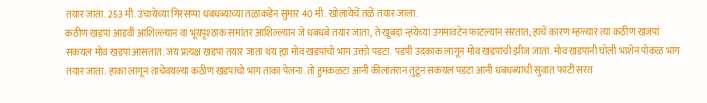तयार जाता. 253 मी. उंचायेच्या गिरसप्पा धबधब्याच्या तळाकडेन सुमार 40 मी. खोलायेचें तळें तयार जाला.
कठीण खडपां आडवीं आशिल्ल्यान वा भूंयपृश्ठाक समांतर आशिल्ल्यान जे धबधबे तयार जाता, ते खूबदां न्हंयेच्या उगमावटेन फाटल्यान सरतात; हाचें कारण म्हळ्यार त्या कठीण खजपां सकयल मोव खडपां आसतात. जंय प्रत्यक्ष खडपां तयार जाता थंय ह्या मोव खडपांचो भाग उक्तो पडटा. पडपी उदकाक लागून मोव खडपांची झीज जाता. मोव खडपांनी घोली भाशेन पोकळ भाग तयार जाता. हाका लागून ताचेवयल्या कठीण खडपांचो भाग ताका पेलना. तो हुमकळटा आनी कीलांतरान तुटून सकयल पडटा आनी धबधब्याची सुवात फाटीं सरत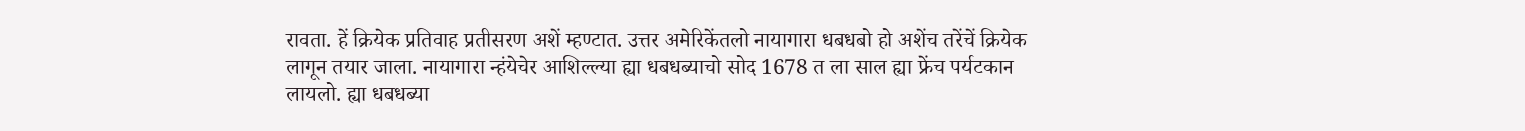रावता. हें क्रियेक प्रतिवाह प्रतीसरण अशें म्हण्टात. उत्तर अमेरिकेंतलो नायागारा धबधबो हो अशेंच तरेंचें क्रियेक लागून तयार जाला. नायागारा न्हंयेचेर आशिल्ल्या ह्या धबधब्याचो सोद 1678 त ला साल ह्या फ्रेंच पर्यटकान लायलो. ह्या धबधब्या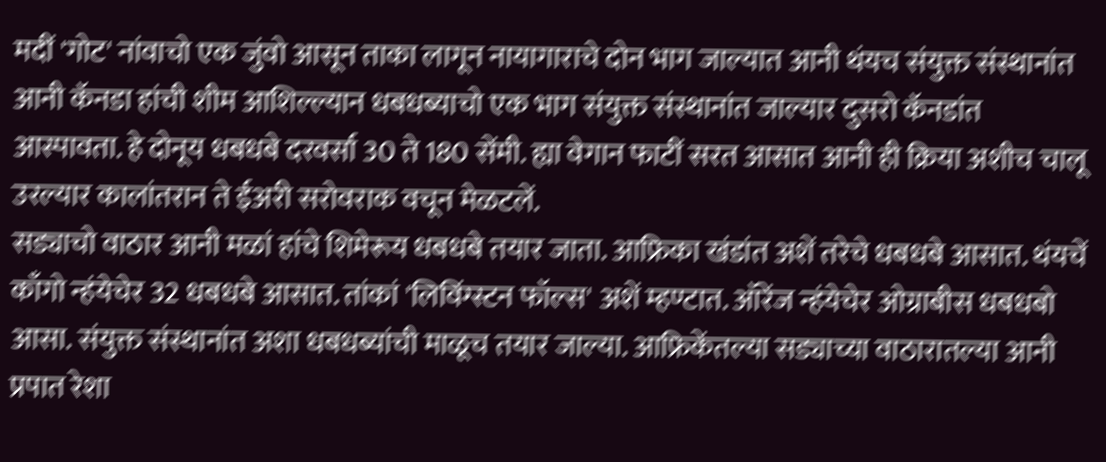मदीं 'गोट' नांवाचो एक जुंवो आसून ताका लागून नायागाराचे दोन भाग जाल्यात आनी थंयच संयुक्त संस्थानांत आनी कॅनडा हांची शीम आशिल्ल्यान धबधब्याचो एक भाग संयुक्त संस्थानांत जाल्यार दुसरो कॅनडांत आस्पावता. हे दोनूय धबधबे दरवर्सा 30 ते 180 सेंमी. ह्या वेगान फाटीं सरत आसात आनी ही क्रिया अशीच चालू उरल्यार कालांतरान ते ईअरी सरोवराक वचून मेळटलें.
सड्याचो वाठार आनी मळां हांचे शिमेरूय धबधबे तयार जाता. आफ्रिका खंडांत अशें तरेचे धबधबे आसात. थंयचें काँगो न्हंयेचेर 32 धबधबे आसात. तांकां 'लिविंग्स्टन फॉल्स' अशें म्हण्टात. ऑरेंज न्हंयेचेर ओग्राबीस धबधबो आसा. संयुक्त संस्थानांत अशा धबधब्यांची माळूच तयार जाल्या. आफ्रिकेंतल्या सड्याच्या वाठारातल्या आनी प्रपात रेशा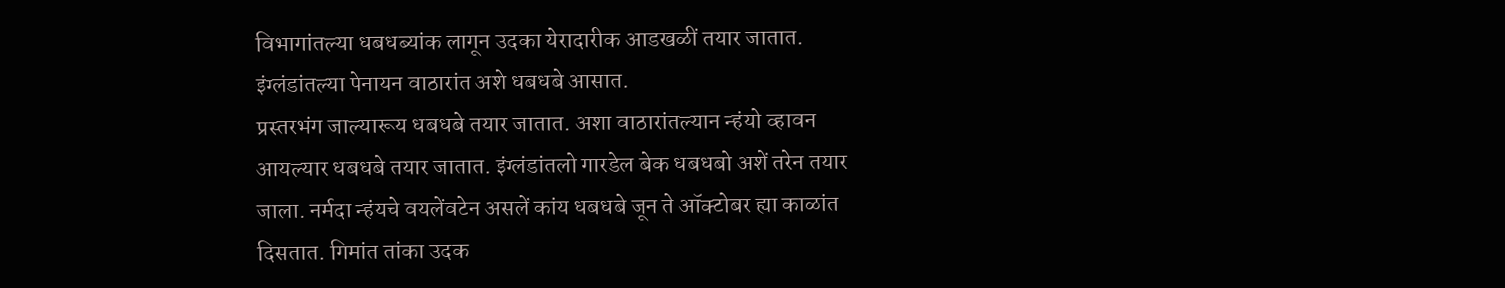विभागांतल्या धबधब्यांक लागून उदका येरादारीक आडखळीं तयार जातात. इंग्लंडांतल्या पेनायन वाठारांत अशे धबधबे आसात.
प्रस्तरभंग जाल्यारूय धबधबे तयार जातात. अशा वाठारांतल्यान न्हंयो व्हावन आयल्यार धबधबे तयार जातात. इंग्लंडांतलो गारडेल बेक धबधबो अशें तरेन तयार जाला. नर्मदा न्हंयचे वयलेंवटेन असलें कांय धबधबे जून ते ऑक्टोबर ह्या काळांत दिसतात. गिमांत तांका उदक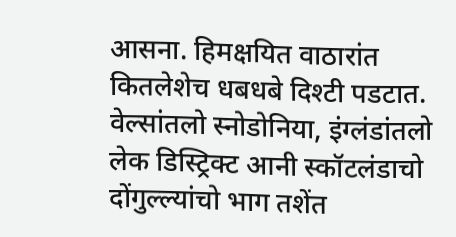आसना. हिमक्षयित वाठारांत कितलेशेच धबधबे दिश्टी पडटात. वेल्सांतलो स्नोडोनिया, इंग्लंडांतलो लेक डिस्ट्रिक्ट आनी स्कॉटलंडाचो दोंगुल्ल्यांचो भाग तशेंत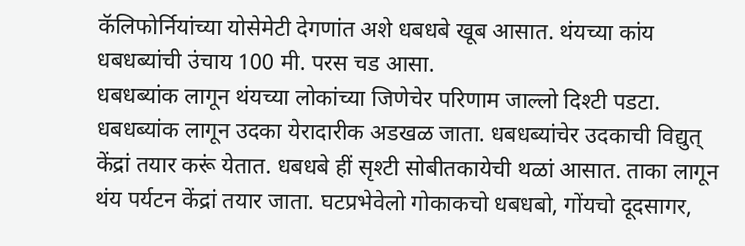कॅलिफोर्नियांच्या योसेमेटी देगणांत अशे धबधबे खूब आसात. थंयच्या कांय धबधब्यांची उंचाय 100 मी. परस चड आसा.
धबधब्यांक लागून थंयच्या लोकांच्या जिणेचेर परिणाम जाल्लो दिश्टी पडटा. धबधब्यांक लागून उदका येरादारीक अडखळ जाता. धबधब्यांचेर उदकाची विद्युत् केंद्रां तयार करूं येतात. धबधबे हीं सृश्टी सोबीतकायेची थळां आसात. ताका लागून थंय पर्यटन केंद्रां तयार जाता. घटप्रभेवेलो गोकाकचो धबधबो, गोंयचो दूदसागर,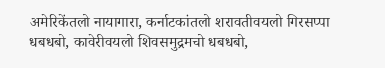अमेरिकेंतलो नायागारा, कर्नाटकांतलो शरावतीवयलो गिरसप्पा धबधबो, कावेरीवयलो शिवसमुद्रमचो धबधबो,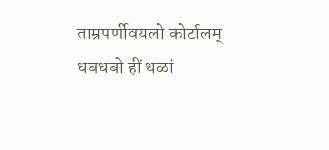ताम्रपर्णीवयलो कोर्टालम् धबधबो हीं थळां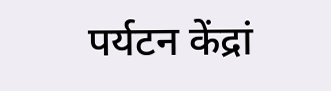पर्यटन केंद्रां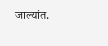जाल्यांत.